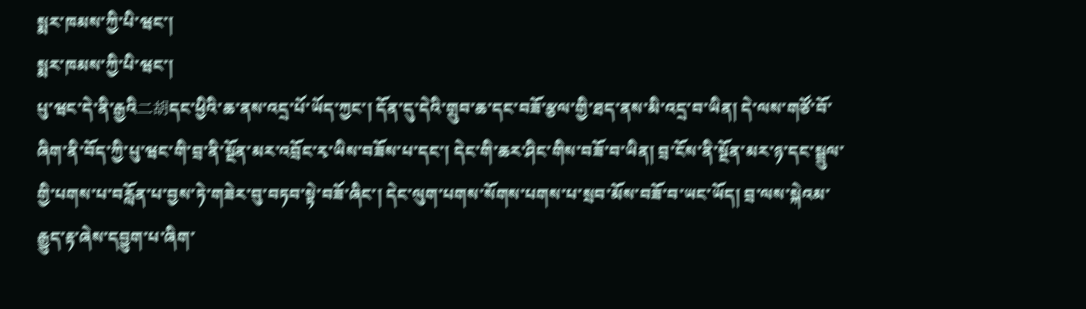སྨར་ཁམས་ཀྱི་པི་ཝང་།
སྨར་ཁམས་ཀྱི་པི་ཝང་།
པུ་ཝང་དེ་ནི་རྒྱའི二胡དང་ཕྱིའི་ཆ་ནས་འདྲ་པོ་ཡོད་ཀྱང་། དོན་དུ་དེའི་གྲུབ་ཆ་དང་བཟོ་རྩལ་གྱི་ཐད་ནས་མི་འདྲ་བ་ཡིན། དེ་ལས་གཙོ་བོ་ཞིག་ནི་བོད་ཀྱི་པུ་ཝང་གི་བྲ་ནི་སྔོན་མར་འབྲོང་རྭ་ཡིས་བཟོས་པ་དང་། དེང་གི་ཆར་ཤིང་གིས་བཟོ་བ་ཡིན། བྲ་ངོས་ནི་སྔོན་མར་ཉ་དང་སྦྲུལ་གྱི་པགས་པ་བརློན་པ་བྱས་ཏེ་གཟེར་བུ་བཏབ་སྟེ་བཟོ་ཞིང་། དེང་ལུག་པགས་སོགས་པགས་པ་སྲབ་མོས་བཟོ་བ་ཡང་ཡོད། བྲ་ལས་སྐེའམ་རྒྱུད་རྟ་ཞེས་དབྱུག་པ་ཞིག་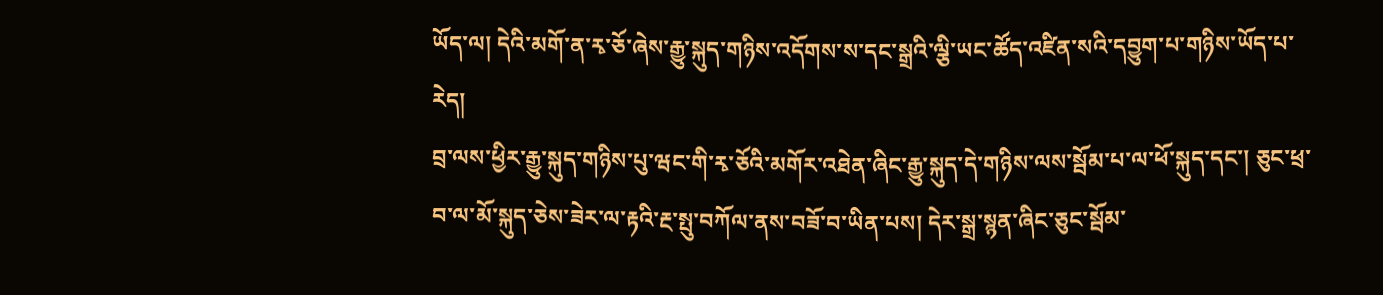ཡོད་ལ། དེའི་མགོ་ན་རྭ་ཅོ་ཞེས་རྒྱུ་སྐུད་གཉིས་འདོགས་ས་དང་སྒྲའི་ལྕི་ཡང་ཚོད་འཛིན་སའི་དབྱུག་པ་གཉིས་ཡོད་པ་རེད།
བྲ་ལས་ཕྱིར་རྒྱུ་སྐུད་གཉིས་པུ་ཝང་གི་རྭ་ཅོའི་མགོར་འཐེན་ཞིང་རྒྱུ་སྐུད་དེ་གཉིས་ལས་སྦོམ་པ་ལ་ཕོ་སྐུད་དང་། ཅུང་ཕྲ་བ་ལ་མོ་སྐུད་ཅེས་ཟེར་ལ་རྟའི་རྔ་སྤུ་བཀོལ་ནས་བཟོ་བ་ཡིན་པས། དེར་སྒྲ་སྙན་ཞིང་ཅུང་སྦོམ་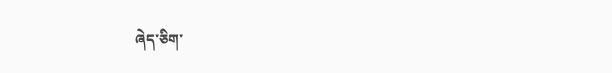ཞེད་ཅིག་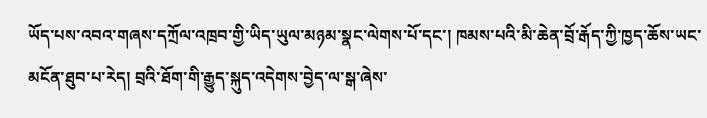ཡོད་པས་འབའ་གཞས་དཀྲོལ་འཁྲབ་གྱི་ཡིད་ཡུལ་མཉམ་སྣང་ལེགས་པོ་དང་། ཁམས་པའི་མི་ཆེན་བྲོ་རྒོད་ཀྱི་ཁྱད་ཆོས་ཡང་མངོན་ཐུབ་པ་རེད། བྲའི་ཐོག་གི་རྒྱུད་སྐུད་འདེགས་བྱེད་ལ་སྒ་ཞེས་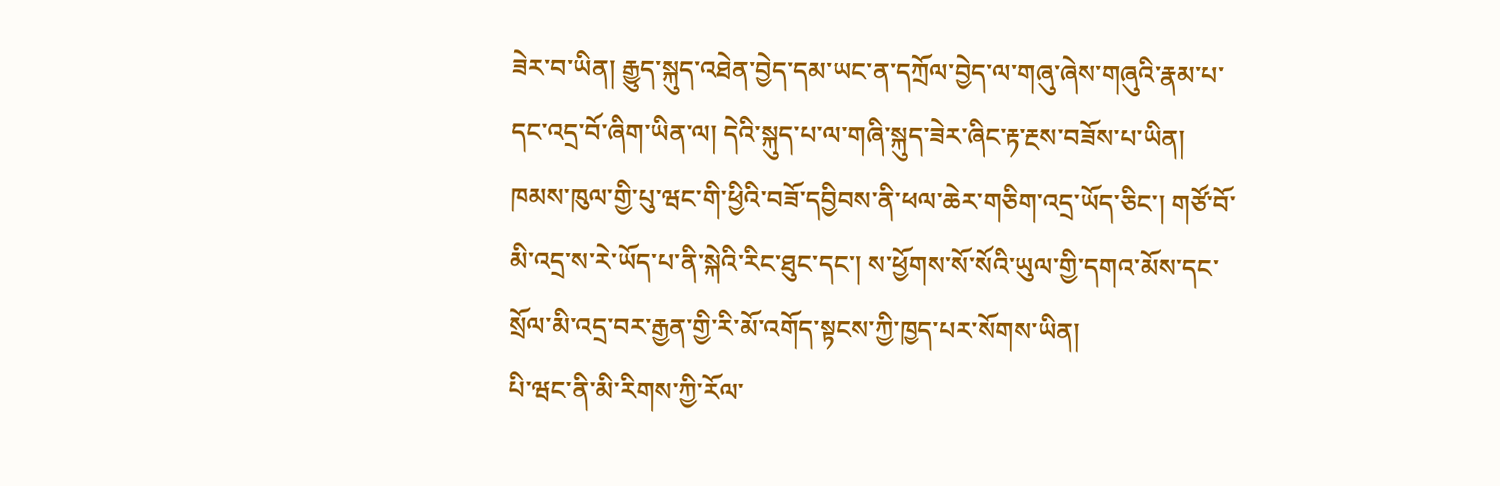ཟེར་བ་ཡིན། རྒྱུད་སྐུད་འཐེན་བྱེད་དམ་ཡང་ན་དཀྲོལ་བྱེད་ལ་གཞུ་ཞེས་གཞུའི་རྣམ་པ་དང་འདྲ་བོ་ཞིག་ཡིན་ལ། དེའི་སྐུད་པ་ལ་གཞི་སྐུད་ཟེར་ཞིང་རྟ་རྔས་བཟོས་པ་ཡིན། ཁམས་ཁུལ་གྱི་པུ་ཝང་གི་ཕྱིའི་བཟོ་དབྱིབས་ནི་ཕལ་ཆེར་གཅིག་འདྲ་ཡོད་ཅིང་། གཙོ་བོ་མི་འདྲ་ས་རེ་ཡོད་པ་ནི་སྐེའི་རིང་ཐུང་དང་། ས་ཕྱོགས་སོ་སོའི་ཡུལ་གྱི་དགའ་མོས་དང་སྲོལ་མི་འདྲ་བར་རྒྱན་གྱི་རི་མོ་འགོད་སྟངས་ཀྱི་ཁྱད་པར་སོགས་ཡིན།
པི་ཝང་ནི་མི་རིགས་ཀྱི་རོལ་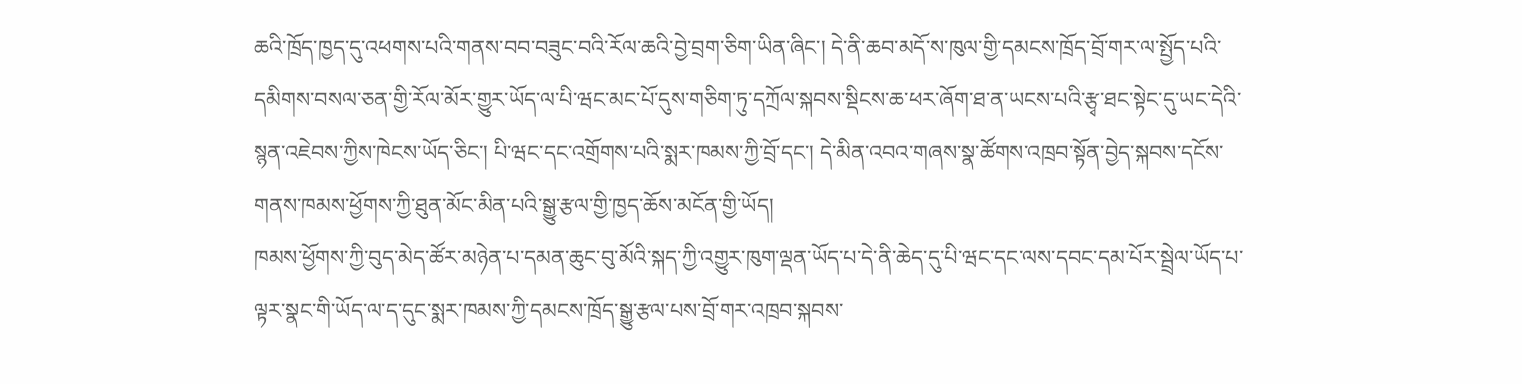ཆའི་ཁྲོད་ཁྱད་དུ་འཕགས་པའི་གནས་བབ་བཟུང་བའི་རོལ་ཆའི་བྱེ་བྲག་ཅིག་ཡིན་ཞིང་། དེ་ནི་ཆབ་མདོ་ས་ཁུལ་གྱི་དམངས་ཁྲོད་བྲོ་གར་ལ་སྤྱོད་པའི་དམིགས་བསལ་ཅན་གྱི་རོལ་མོར་གྱུར་ཡོད་ལ་པི་ཝང་མང་པོ་དུས་གཅིག་ཏུ་དཀྲོལ་སྐབས་སྡིངས་ཆ་ཕར་ཞོག་ཐ་ན་ཡངས་པའི་རྩྭ་ཐང་སྟེང་དུ་ཡང་དེའི་སྙན་འཇེབས་ཀྱིས་ཁེངས་ཡོད་ཅིང་། པི་ཝང་དང་འགྲོགས་པའི་སྨར་ཁམས་ཀྱི་བྲོ་དང་། དེ་མིན་འབའ་གཞས་སྣ་ཚོགས་འཁྲབ་སྟོན་བྱེད་སྐབས་དངོས་གནས་ཁམས་ཕྱོགས་ཀྱི་ཐུན་མོང་མིན་པའི་སྒྱུ་རྩལ་གྱི་ཁྱད་ཆོས་མངོན་གྱི་ཡོད།
ཁམས་ཕྱོགས་ཀྱི་བུད་མེད་ཚོར་མཉེན་པ་དམན་ཆུང་བུ་མོའི་སྐད་ཀྱི་འགྱུར་ཁུག་ལྡན་ཡོད་པ་དེ་ནི་ཆེད་དུ་པི་ཝང་དང་ལས་དབང་དམ་པོར་སྦྲེལ་ཡོད་པ་ལྟར་སྣང་གི་ཡོད་ལ་ད་དུང་སྨར་ཁམས་ཀྱི་དམངས་ཁྲོད་སྒྱུ་རྩལ་པས་བྲོ་གར་འཁྲབ་སྐབས་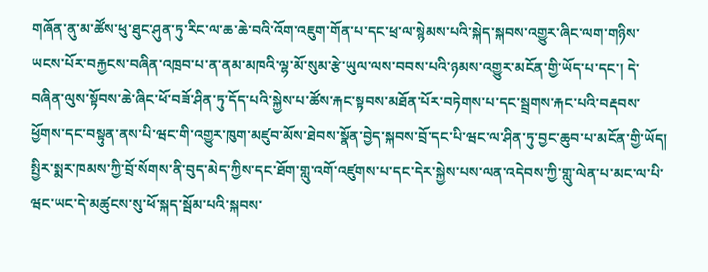གཞོན་ནུ་མ་ཚོས་ཕུ་ཐུང་ཤུན་ཏུ་རིང་ལ་ཆ་ཆེ་བའི་འོག་འཇུག་གོན་པ་དང་ཕྲ་ལ་སྙེམས་པའི་སྐེད་སྐབས་འགྱུར་ཞིང་ལག་གཉིས་ཡངས་པོར་བརྐྱངས་བཞིན་འཁྲབ་པ་ན་ནམ་མཁའི་ལྷ་མོ་སུམ་རྩེ་ཡུལ་ལས་བབས་པའི་ཉམས་འགྱུར་མངོན་གྱི་ཡོད་པ་དང་། དེ་བཞིན་ལུས་སྟོབས་ཆེ་ཞིང་ཕོ་བཟོ་ཤིན་ཏུ་དོད་པའི་སྐྱེས་པ་ཚོས་རྐང་སྟབས་མཐོན་པོར་བཏེགས་པ་དང་སྦྲགས་རྐང་པའི་བརྡབས་ཕྱོགས་དང་བསྟུན་ནས་པི་ཝང་གི་འགྱུར་ཁུག་མཛུབ་མོས་ཐེབས་སྣོན་བྱེད་སྐབས་བྲོ་དང་པི་ཝང་ལ་ཤིན་ཏུ་བྱང་ཆུབ་པ་མངོན་གྱི་ཡོད། སྤྱིར་སྨར་ཁམས་ཀྱི་བྲོ་སོགས་ནི་བུད་མེད་ཀྱིས་དང་ཐོག་གླུ་འགོ་འཛུགས་པ་དང་དེར་སྐྱེས་པས་ལན་འདེབས་ཀྱི་གླུ་ལེན་པ་མང་ལ་པི་ཝང་ཡང་དེ་མཚུངས་སུ་ཕོ་སྐད་སྦོམ་པའི་སྐབས་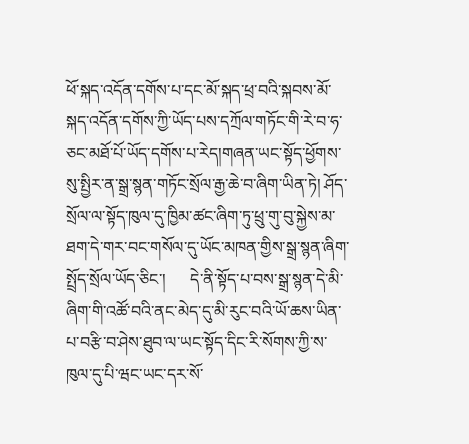ཕོ་སྐད་འདོན་དགོས་པ་དང་མོ་སྐད་ཕྲ་བའི་སྐབས་མོ་སྐད་འདོན་དགོས་ཀྱི་ཡོད་པས་དཀྲོལ་གཏོང་གི་རེ་བ་ཧ་ཅང་མཐོ་པོ་ཡོད་དགོས་པ་རེད།གཞན་ཡང་སྟོད་ཕྱོགས་སུ་སྤྱིར་ན་སྒྲ་སྙན་གཏོང་སྲོལ་རྒྱ་ཆེ་བ་ཞིག་ཡིན་ཏེ། ཤོད་སྲོལ་ལ་སྟོད་ཁུལ་དུ་ཁྱིམ་ཚང་ཞིག་ཏུ་ཕྲུ་གུ་བུ་སྐྱེས་མ་ཐག་དེ་གར་བང་གསོལ་དུ་ཡོང་མཁན་གྱིས་སྒྲ་སྙན་ཞིག་སྤྲོད་སྲོལ་ཡོད་ཅིང་།      དེ་ནི་སྟོད་པ་བས་སྒྲ་སྙན་དེ་མི་ཞིག་གི་འཚོ་བའི་ནང་མེད་དུ་མི་རུང་བའི་ཡོ་ཆས་ཡིན་པ་བརྩི་བ་ཤེས་ཐུབ་ལ་ཡང་སྟོད་དིང་རི་སོགས་ཀྱི་ས་ཁུལ་དུ་པི་ཝང་ཡང་དར་སོ་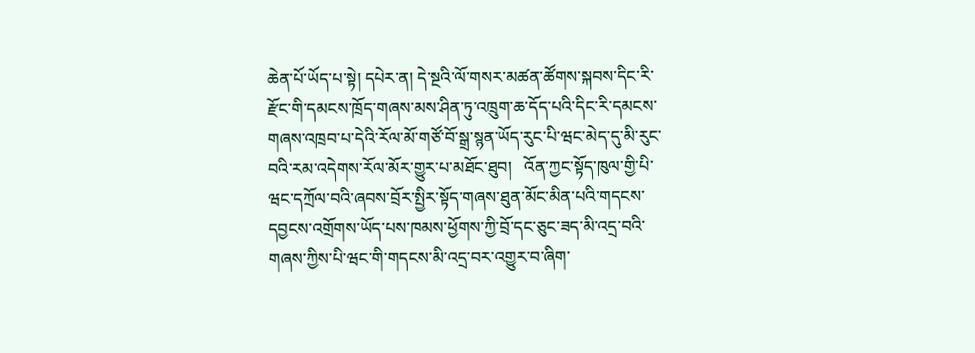ཆེན་པོ་ཡོད་པ་སྟེ། དཔེར་ན། དེ་སྔའི་ལོ་གསར་མཚན་ཚོགས་སྐབས་དིང་རི་རྫོང་གི་དམངས་ཁྲོད་གཞས་མས་ཤིན་ཏུ་འཁྲུག་ཆ་དོད་པའི་དིང་རི་དམངས་གཞས་འཁྲབ་པ་དེའི་རོལ་མོ་གཙོ་བོ་སྒྲ་སྙན་ཡོད་རུང་པི་ཝང་མེད་དུ་མི་རུང་བའི་རམ་འདེགས་རོལ་མོར་གྱུར་པ་མཐོང་ཐུབ།   འོན་ཀྱང་སྟོད་ཁུལ་གྱི་པི་ཝང་དཀྲོལ་བའི་ཞབས་བྲོར་སྤྱིར་སྟོད་གཞས་ཐུན་མོང་མིན་པའི་གདངས་དབྱངས་འགྲོགས་ཡོད་པས་ཁམས་ཕྱོགས་ཀྱི་བྲོ་དང་ཅུང་ཟད་མི་འདྲ་བའི་གཞས་ཀྱིས་པི་ཝང་གི་གདངས་མི་འདྲ་བར་འགྱུར་བ་ཞིག་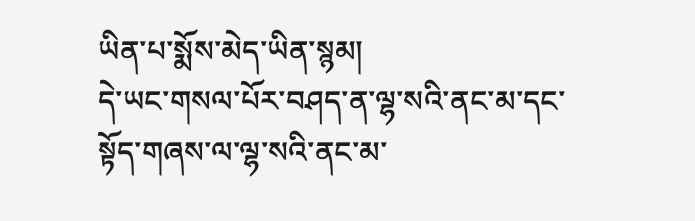ཡིན་པ་སྨོས་མེད་ཡིན་སྙམ།
དེ་ཡང་གསལ་པོར་བཤད་ན་ལྷ་སའི་ནང་མ་དང་སྟོད་གཞས་ལ་ལྷ་སའི་ནང་མ་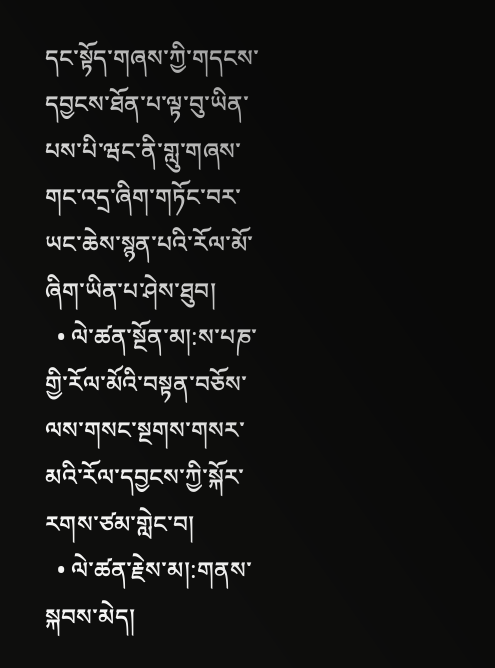དང་སྟོད་གཞས་ཀྱི་གདངས་དབྱངས་ཐོན་པ་ལྟ་བུ་ཡིན་པས་པི་ཝང་ནི་གླུ་གཞས་གང་འདྲ་ཞིག་གཏོང་བར་ཡང་ཆེས་སྙན་པའི་རོལ་མོ་ཞིག་ཡིན་པ་ཤེས་ཐུབ།
  • ལེ་ཚན་སྔོན་མ།:ས་པཎ་གྱི་རོལ་མོའི་བསྟན་བཅོས་ལས་གསང་སྔགས་གསར་མའི་རོལ་དབྱངས་ཀྱི་སྐོར་རགས་ཙམ་གླེང་བ།
  • ལེ་ཚན་རྗེས་མ།:གནས་སྐབས་མེད།